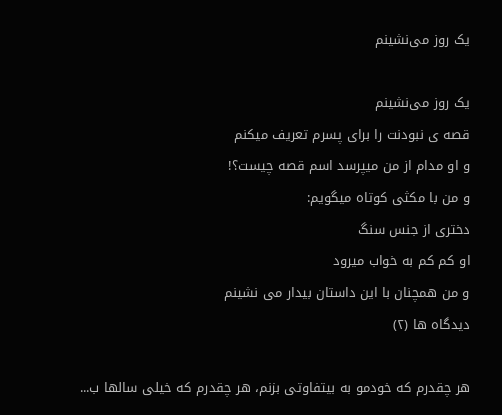یک روز می‌نشینم

یک روز می‌نشینم
قصه ی نبودنت را برای پسرم تعریف میکنم
و او مدام از من میپرسد اسم قصه چیست؟!
و من با مکثی کوتاه میگویم:
دختری از جنس سنگ
او کم کم به خواب میرود
و من همچنان با این داستان بیدار می نشینم
دیدگاه ها (۲)

هر چقدرم که خودمو به بیتفاوتی بزنم، هر چقدرم که خیلی سالها ب...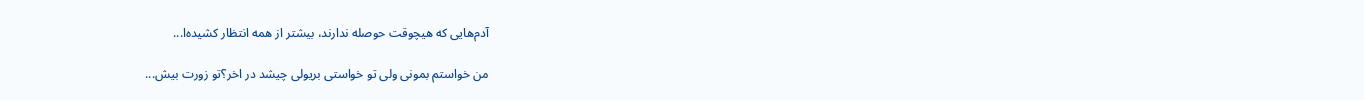آدم‌هایی که هیچوقت حوصله ندارند، بیشتر از همه انتظار کشیده‌ا...

من خواستم بمونی ولی تو خواستی بریولی چیشد در اخر؟تو زورت بیش...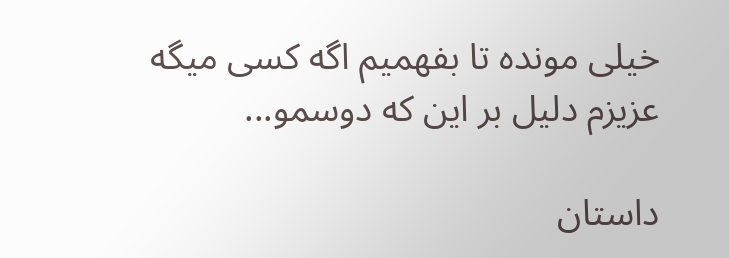خیلی مونده تا بفهمیم اگه کسی میگه عزیزم دلیل بر این که دوسمو...

داستان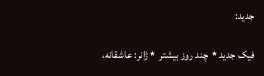جدید:

فیک جدید⋆ چند روز بیشتر ⋆ژانر: عاشقانه،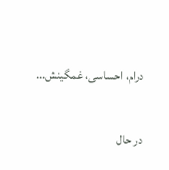درام، احساسی، غمگینش...

در حال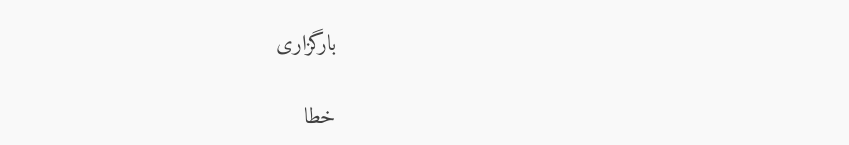بارگزاری

خطا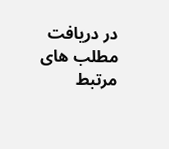در دریافت مطلب های مرتبط